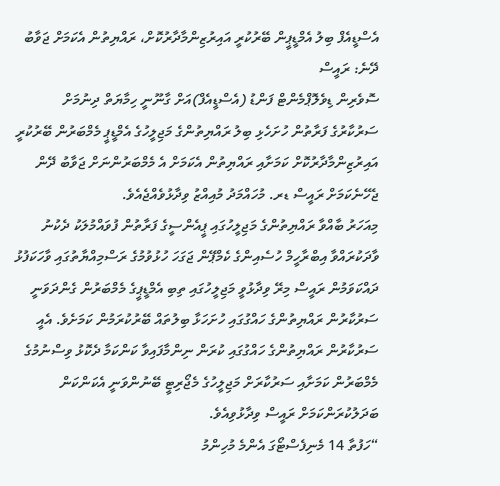އެސްޑީއެފް ބިލު އެމްޑީޕީން ބޭރުކުރީ އައިރުޒިންމާދާރުކޮށް، ރައްޔިތުން އެކަމަށް ޖަވާބު ދޭނެ: ރައީސް
ސޮވެރިން ޑިވެލޮޕްމެންޓް ފަންޑު (އެސްޑީއެފް)އަށް ގާނޫނީ ހިމާޔަތް ދިނުމަށް ސަރުކާރުގެ ފަރާތުން ހުށަހެޅި ބިލު ރައްޔިތުންގެ މަޖިލީހުގެ އެމްޑީޕީ މެމްބަރުން ބޭރުކުރީ އައިރުޒިންމާދާރުކޮށް ކަމަށާއި ރައްޔިތުން އެކަމަށް އެ މެމްބަރުންނަށް ޖަވާބު ދޭން ޖެހޭނެކަމަށް ރައީސް ޑރ. މުހައްމަދު މުއިއްޒު ވިދާޅުވެއްޖެއެވެ.
މިއަހަރު ބާއްވާ ރައްޔިތުންގެ މަޖިލީހުގައި ޕީއެންސީގެ ފަރާތުން ފުވައްމުލަކު ދެކުނު ވާދަކުރައްވާ އިބްރާހީމް ހުސެއިންގެ ކެމްޕޭން ޖަގަހަ ހުޅުވުމުގެ ރަސްމިއްޔާތުގައި ވާހަކަފުޅު ދައްކަވަމުން ރައީސް މިރޭ ވިދާޅުވީ މަޖިލީހުގައި ތިބި އެމްޑީޕީގެ މެމްބަރުން ގެންދަވަނީ ސަރުކާރުން ރައްޔިތުންގެ ހައްގުގައި ހުށަހަޅާ ބިލުތައް ބޭރުކުރަމުން ކަމަށެވެ. އެއީ ސަރުކާރުން ރައްޔިތުންގެ ހައްގުގައި ކުރަން ނިންމާފައިވާ ކަންކަމާ ދެކޮޅު ވިސްނުމުގެ މެމްބަރުން ކަމަށާއި ސަރުކާރަށް މަޖިލީހުގެ މެޖޯރިޓީ ބޭނުންވަނީ އެކަންކަން ބަދަލުކުރަންކަމަށް ރައީސް ވިދާޅުވިއެވެ.
“ހަފުތާ 14 މެނިފެސްޓޯގަ އެންމެ މުހިންމު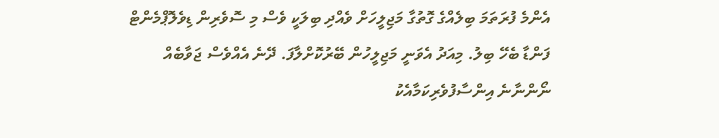އެންމެ ފުރަތަމަ ބިލެއްގެ ގޮތުގާ މަޖިލީހަށް ވެއްދި ބިލަކީ ވެސް މި ސޮވެރިން ޑިވެލޮޕްމެންޓް ފަންޑާ ބެހޭ ބިލު. މިއަދު އެވަނީ މަޖިލީހުން ބޭރުކޮށްލާފަ. ދޭނެ އެއްވެސް ޖަވާބެއް ނޯންނާނެ އިންސާފުވެރިކަމާއެކު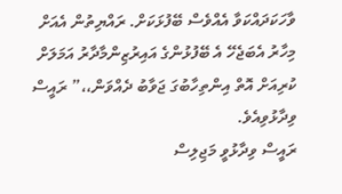ވާހަކަދައްކަވާ އެއްވެސް ބޭފުޅަކަށް. ރައްޔިތުން އެއަށް މިހާރު އެބަޖެހޭ އެ ބޭފުޅުންގެ އައިރުޒިންމާދާރު އަމަލަށް ކުރިއަށް އޮތް އިންތިހާބުގަ ޖަވާބު ދެއްވަން،،” ރައީސް ވިދާޅުވިއެވެ.
ރައީސް ވިދާޅުވީ މަޖިލިސް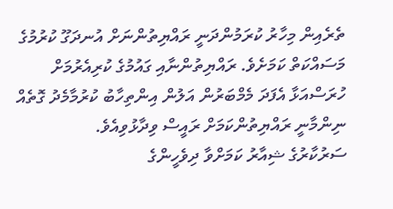ތެރެއިން މިހާރު ކުރަމުންދަނީ ރައްޔިތުންނަށް އުނދަގޫ ކުރުމުގެ މަސައްކަތް ކަމަށެވެ. ރައްޔިތުންނާއި ގައުމުގެ ކުރިއެރުމަށް ހުރަސްއަޅާ އެފަދަ މެމްބަރުން އަލުން އިންތިހާބު ކުރުމާމެދު ގޮތެއް ނިންމާނީ ރައްޔިތުންކަމަށް ރައީސް ވިދާޅުވިއެވެ.
ސަރުކާރުގެ ޝިއާރު ކަމަށްވާ ދިވެހީންގެ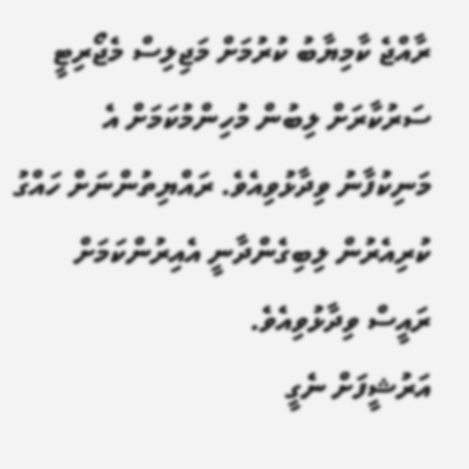ރާއްޖެ ކާމިޔާބު ކުރުމަށް މަޖިލިސް މެޖޯރިޓީ ސަރުކާރަށް ލިބުން މުހިންމުކަމަށް އެ މަނިކުފާނު ވިދާޅުވިއެވެ. ރައްޔިތުންނަށް ހައްގު ކުރިއެރުން ލިބިގެންދާނީ އެއިރުންކަމަށް ރައީސް ވިދާޅުވިއެވެ.
އަރުޝީފަށް ނެގީ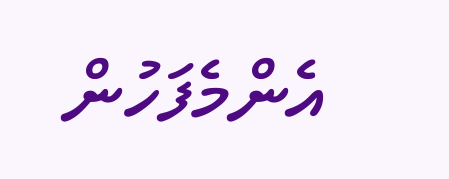އެންމެފަހުން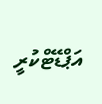އަޕްޑޭޓްކުރީ